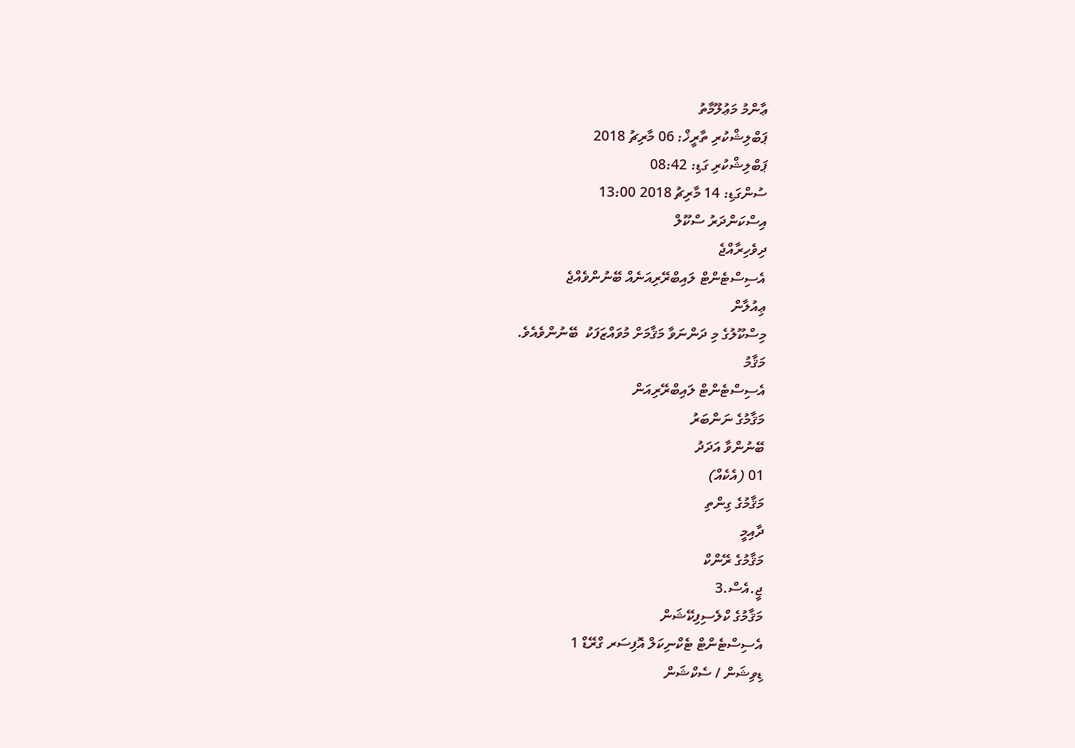ޢާންމު މަޢުލޫމާތު
ޕަބްލިޝްކުރި ތާރީޚް: 06 މާރިޗު 2018
ޕަބްލިޝްކުރި ގަޑި: 08:42
ސުންގަޑި: 14 މާރިޗު 2018 13:00
އިސްކަންދަރު ސްކޫލް
ދިވެހިރާއްޖެ
އެސިސްޓެންޓް ލައިބްރޭރިއަނެއް ބޭނުންވެއްޖެ
ޢިއުލާން
މިސްކޫލުގެ މި ދަންނަވާ މަޤާމަށް މުވައްޒަފަކު  ބޭނުންވެއެވެ.
މަޤާމު
އެސިސްޓެންޓް ލައިބްރޭރިއަން
މަޤާމުގެ ނަންބަރު
ބޭނުންވާ އަދަދު
01 (އެކެއް)
މަޤާމުގެ ގިންތި
ދާއިމީ
މަޤާމުގެ ރޭންކް
ޖީ.އެސް.3
މަޤާމުގެ ކްލެސިފިކޭޝަން
އެސިސްޓެންޓް ޓެކްނިކަލް އޮފިސަރ ގްރޭޑް 1
ޑިވިޝަން / ސެކްޝަން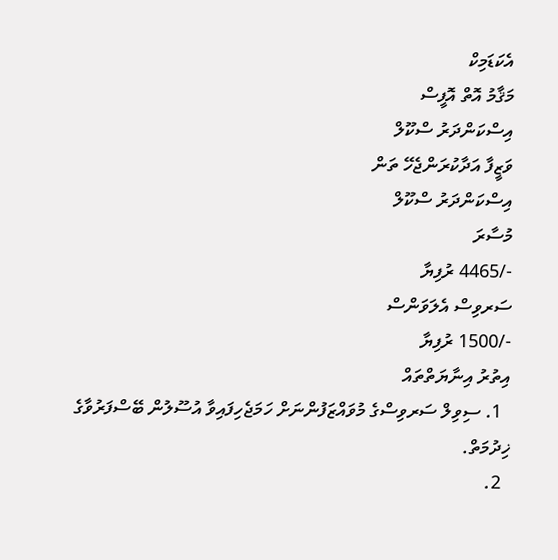އެކަޑަމިކް
މަޤާމު އޮތް އޮފީސް
އިސްކަންދަރު ސްކޫލް
ވަޒީފާ އަދާކުރަންޖެހޭ ތަން
އިސްކަންދަރު ސްކޫލް
މުސާރަ
-/4465 ރުފިޔާ
ސަރވިސް އެލަވަންސް
-/1500 ރުފިޔާ
އިތުރު އިނާޔަތްތައް
  1. ސިވިލް ސަރވިސްގެ މުވައްޒަފުންނަށް ހަމަޖެހިފައިވާ އުސޫލުން ބޭސްފަރުވާގެ ޚިދުމަތް.
  2.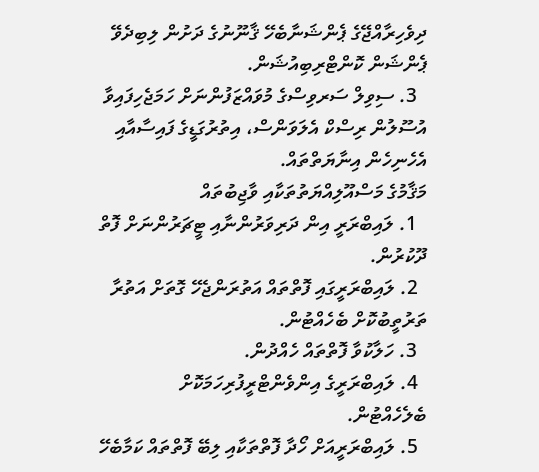ދިވެހިރާއްޖޭގެ ޕެންޝަނާބެހޭ ޤާނޫނުގެ ދަށުން ލިބިދެވޭ ޕެންޝަން ކޮންޓްރިބިއުޝަން.
  3. ސިވިލް ސަރވިސްގެ މުވައްޒަފުންނަށް ހަމަޖެހިފައިވާ އުސޫލުން ރިސްކް އެލަވަންސް، އިތުރުގަޑީގެ ފައިސާއާއި އެހެނިހެން އިނާޔަތްތައް.
މަޤާމުގެ މަސްއޫލިއްޔަތުތަކާއި ވާޖިބުތައް
  1. ލައިބްރަރީ އިން ދަރިވަރުންނާއި ޓީޗަރުންނަށް ފޮތް ދޫކުރުން.
  2. ލައިބްރަރީގައި ފޮތްތައް އަތުރަންޖެހޭ ގޮތަށް އަތުރާ ތަރުތީބުކޮށް ބެހެއްޓުން.
  3. ހަލާކުވާ ފޮތްތައް ހެއްދުން.
  4. ލައިބްރަރީގެ އިންވެންޓްރީފުރިހަމަކޮށް ބެލެހެއްޓުން.
  5. ލައިބްރަރީއަށް ހޯދާ ފޮތްތަކާއި ލިބޭ ފޮތްތައް ކަމާބެހޭ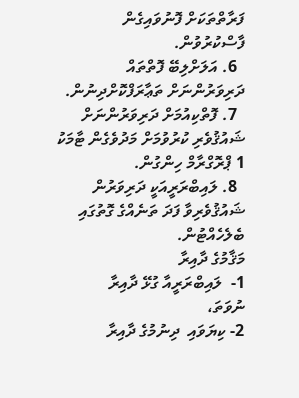ފަރާތްތަކަށް ފޮނުވައިގެން ފާސްކުރުވުން.
  6. އަލަށްލިބޭ ފޮތްތައް ދަރިވަރުންނަށް ތަޢާރަފްކޮށްދިނުން.
  7. ފޮތްކިއުމަށް ދަރިވަރުންނަށް ޝައުޤުވެރި ކުރުވުމަށް މަދުވެގެން ޓާމަކު 1 ޕްރޮގްރާމް ހިންގުން.
  8. ލައިބްރަރީއަކީ ދަރިވަރުން ޝައުޤުވެރިވާ ފަދަ ތަނެއްގެ ގޮތުގައި ބެލެހެއްޓުން.
މަޤާމުގެ ދާއިރާ
1-  ލައިބްރަރީއާ ގުޅޭ ދާއިރާ
ނުވަތަ،
2- ކިޔަވައި  ދިނުމުގެ ދާއިރާ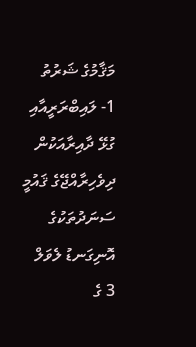މަޤާމުގެ ޝަރުތު
1- ލައިބްރަރީއާއި ގުޅޭ ދާއިރާއަކުން ދިވެހިރާއްޖޭގެ ޤައުމީ ސަނަދުތަކުގެ އޮނިގަނޑު ލެވަލް 3 ގެ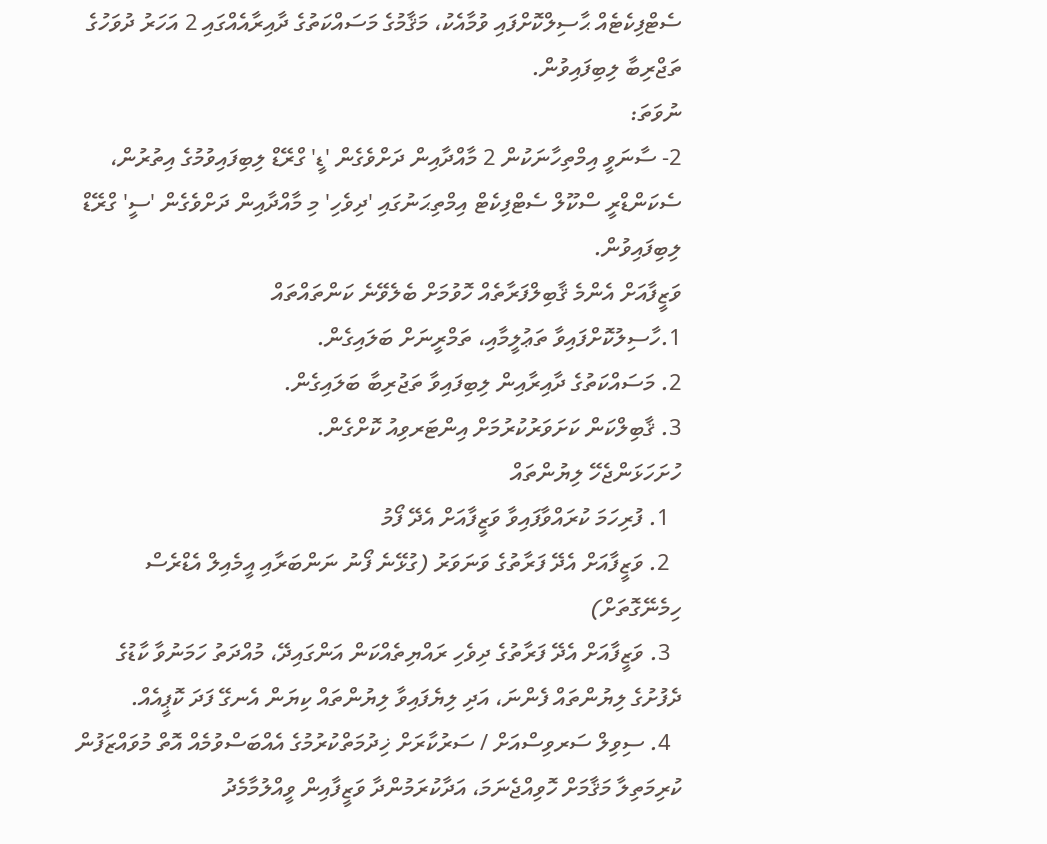ސެޓްފިކެޓެއް ޙާސިލްކޮށްފައި ވުމާއެކު، މަޤާމުގެ މަސައްކަތުގެ ދާއިރާއެއްގައި 2 އަހަރު ދުވަހުގެ ތަޖްރިބާ ލިބިފައިވުން.
ނުވަތަ:
2- ސާނަވީ އިމްތިހާނަކުން 2 މާއްދާއިން ދަށްވެގެން 'ޑީ' ގްރޭޑް ލިބިފައިވުމުގެ އިތުރުން، ސެކަންޑްރީ ސްކޫލް ސެޓްފިކެޓް އިމްތިޙަނުގައި 'ދިވެހި' މި މާއްދާއިން ދަށްވެގެން 'ސީ' ގްރޭޑް ލިބިފައިވުން.
ވަޒީފާއަށް އެންމެ ޤާބިލްފަރާތެއް ހޮވުމަށް ބެލެވޭނެ ކަންތައްތައް
1.ހާސިލުކޮށްފައިވާ ތަޢުލީމާއި، ތަމްރީނަށް ބަލައިގެން.
2. މަސައްކަތުގެ ދާއިރާއިން ލިބިފައިވާ ތަޖުރިބާ ބަލައިގެން.
3. ޤާބިލްކަން ކަށަވަރުކުރުމަށް އިންޓަރވިއު ކޮށްގެން.
ހުށަހަޅަންޖެހޭ ލިޔުންތައް
  1. ފުރިހަމަ ކުރައްވާފައިވާ ވަޒީފާއަށް އެދޭ ފޯމު
  2. ވަޒީފާއަށް އެދޭ ފަރާތުގެ ވަނަވަރު (ގުޅޭނެ ފޯނު ނަންބަރާއި އީމެއިލް އެޑްރެސް ހިމެނޭގޮތަށް)
  3. ވަޒީފާއަށް އެދޭ ފަރާތުގެ ދިވެހި ރައްޔިތެއްކަން އަންގައިދޭ، މުއްދަތު ހަމަނުވާ ކާޑުގެ ދެފުށުގެ ލިޔުންތައް ފެންނަ، އަދި ލިޔެފައިވާ ލިޔުންތައް ކިޔަން އެނގޭ ފަދަ ކޮޕީއެއް.
  4. ސިވިލް ސަރވިސްއަށް / ސަރުކާރަށް ޚިދުމަތްކުރުމުގެ އެއްބަސްވުމެއް އޮތް މުވައްޒަފުން ކުރިމަތިލާ މަޤާމަށް ހޮވިއްޖެނަމަ، އަދާކުރަމުންދާ ވަޒީފާއިން ވީއްލުމާމެދު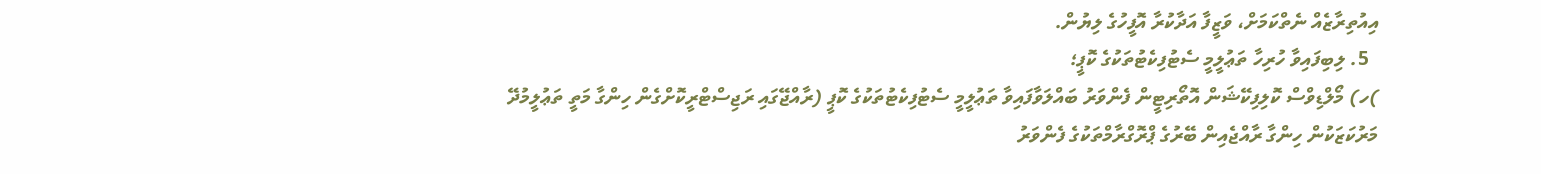އިއުތިރާޒެއް ނެތްކަމަށް، ވަޒީފާ އަދާކުރާ އޮފީހުގެ ލިޔުން.
  5. ލިބިފައިވާ ހުރިހާ ތަޢުލީމީ ސެޓުފިކެޓުތަކުގެ ކޮޕީ؛
)ހ) މޯލްޑިވްސް ކޮލިފިކޭޝަން އޮތޯރިޓީން ފެންވަރު ބައްލަވާފައިވާ ތަޢުލީމީ ސެޓުފިކެޓުތަކުގެ ކޮޕީ (ރާއްޖޭގައި ރަޖިސްޓްރީކޮށްގެން ހިންގާ މަތީ ތަޢުލީމުދޭ މަރުކަޒަކުން ހިންގާ ރާއްޖެއިން ބޭރުގެ ޕްރޮގްރާމްތަކުގެ ފެންވަރު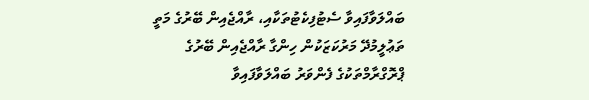ބައްލަވާފައިވާ ސެޓުފިކެޓުތަކާއި، ރާއްޖެއިން ބޭރުގެ މަތީ ތަޢުލީމުދޭ މަރުކަޒަކުން ހިންގާ ރާއްޖެއިން ބޭރުގެ ޕްރޮގްރާމްތަކުގެ ފެންވަރު ބައްލަވާފައިވާ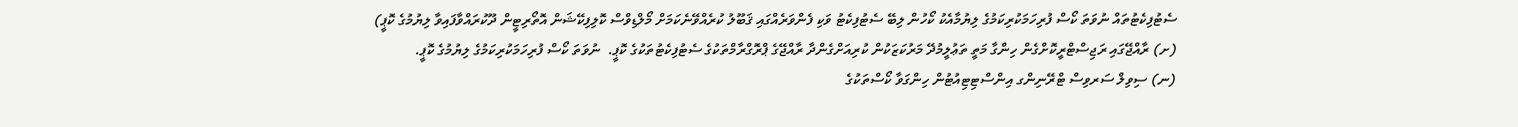ސެޓުފިކެޓުތައް ނުވަތަ ކޯސް ފުރިހަމަކުރިކަމުގެ ލިޔުމާއެކު ކޯހުން ލިބޭ ސެޓުފިކެޓު ވަކި ފެންވަރެއްގައި ޤަބޫލު ކުރެއްވޭނެކަމަށް މޯލްޑިވްސް ކޮލިފިކޭޝަން އޮތޯރިޓީން ދޫކުރައްވާފައިވާ ލިޔުމުގެ ކޮޕީ)
(ށ) ރާއްޖޭގައި ރަޖިސްޓްރީކޮށްގެން ހިންގާ މަތީ ތަޢުލީމުދޭ މަރުކަޒަކުން ކުރިއަށްގެންދާ ރާއްޖޭގެ ޕްރޮގްރާމްތަކުގެ ސެޓުފިކެޓުތަކުގެ ކޮޕީ.  ނުވަތަ ކޯސް ފުރިހަމަކުރިކަމުގެ ލިޔުމުގެ ކޮޕީ.
(ނ) ސިވިލް ސަރވިސް ޓްރޭނިންގ އިންސްޓިޓިއުޓުން ހިންގަވާ ކޯސްތަކުގެ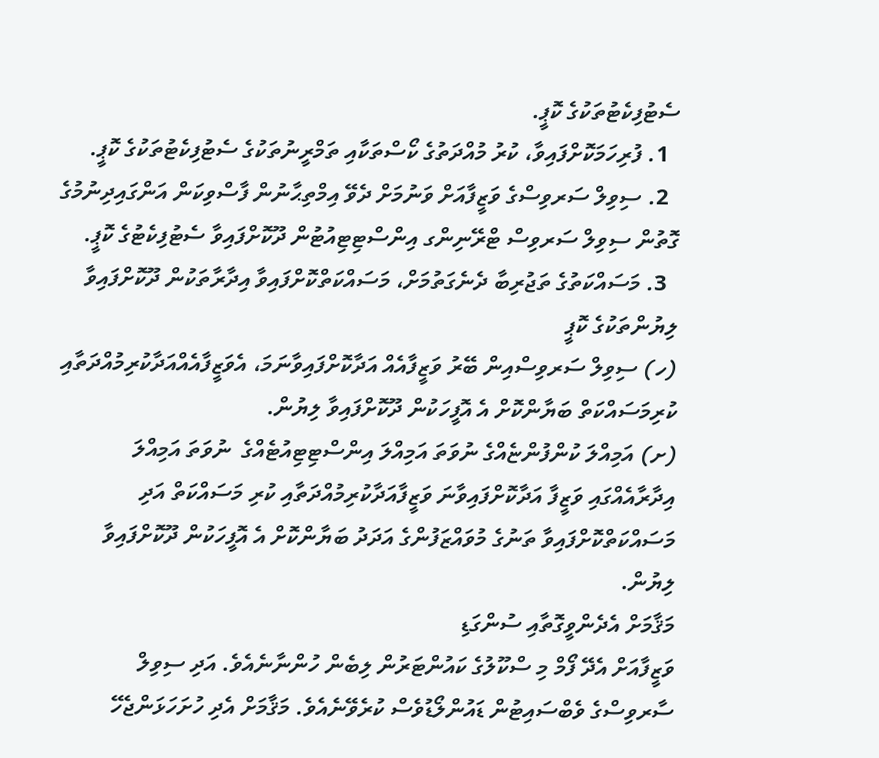ސެޓުފިކެޓުތަކުގެ ކޮޕީ.
  1. ފުރިހަމަކޮށްފައިވާ، ކުރު މުއްދަތުގެ ކޯސްތަކާއި ތަމްރީނުތަކުގެ ސެޓުފިކެޓުތަކުގެ ކޮޕީ.
  2. ސިވިލް ސަރވިސްގެ ވަޒީފާއަށް ވަނުމަށް ދެވޭ އިމްތިޙާނުން ފާސްވިކަން އަންގައިދިނުމުގެ ގޮތުން ސިވިލް ސަރވިސް ޓްރޭނިންގ އިންސްޓިޓިއުޓުން ދޫކޮށްފައިވާ ސެޓުފިކެޓުގެ ކޮޕީ.
  3. މަސައްކަތުގެ ތަޖުރިބާ ދެނެގަތުމަށް، މަސައްކަތްކޮށްފައިވާ އިދާރާތަކުން ދޫކޮށްފައިވާ ލިޔުންތަކުގެ ކޮޕީ
(ހ) ސިވިލް ސަރވިސްއިން ބޭރު ވަޒީފާއެއް އަދާކޮށްފައިވާނަމަ، އެވަޒީފާއެއްއަދާކުރިމުއްދަތާއި ކުރިމަސައްކަތް ބަޔާންކޮށް އެ އޮފީހަކުން ދޫކޮށްފައިވާ ލިޔުން.
(ށ) އަމިއްލަ ކުންފުންޏެއްގެ ނުވަތަ އަމިއްލަ އިންސްޓިޓިއުޓެއްގެ  ނުވަތަ އަމިއްލަ އިދާރާއެއްގައި ވަޒީފާ އަދާކޮށްފައިވާނަ ވަޒީފާއަދާކުރިމުއްދަތާއި ކުރި މަސައްކަތް އަދި މަސައްކަތްކޮށްފައިވާ ތަނުގެ މުވައްޒަފުންގެ އަދަދު ބަޔާންކޮށް އެ އޮފީހަކުން ދޫކޮށްފައިވާ ލިޔުން.
މަޤާމަށް އެދެންވީގޮތާއި ސުންގަޑި
ވަޒީފާއަށް އެދޭ ފޯމް މި ސްކޫލުގެ ކައުންޓަރުން ލިބެން ހުންނާނެއެވެ. އަދި ސިވިލް ސާރވިސްގެ ވެބްސައިޓުން ޑައުންލޯޑުވެސް ކުރެވޭނެއެވެ. މަޤާމަށް އެދި ހުށަހަޅަންޖެހޭ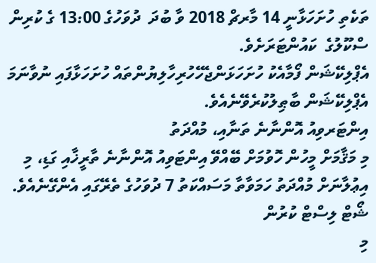ތަކެތި ހުށަހަޅާނީ 14 މާރޗް 2018 ވާ ބުދަ  ދުވަހުގެ 13:00 ގެ ކުރިން  ސްކޫލުގެ  ކައުންޓަރަށެވެ.
އެޕްލިކޭޝަން ފޯމާއެކު ހުށަހަޅަންޖެހޭހުރިހާލިޔުންތައް ހުށަހަޅާފައި ނުވާނަމަ އެޕްލިކޭޝަން ބާޠިލުކުރެވޭނެއެވެ.
އިންޓަރވިއު އޮންނާނެ ތަނާއި، މުއްދަތު
މި މަޤާމަށް މީހުން ހޮވުމަށް ބޭއްވޭ އިންޓަވިއު އޮންނާނެ ތާރީޚާއި ގަޑި، މި އިޢުލާނަށް މުއްދަތު ހަމަވާތާ މަސައްކަތު 7 ދުވަހުގެ ތެރޭގައި އެންގޭނެއެވެ.
ޝޯޓް ލިސްޓް ކުރުން
މި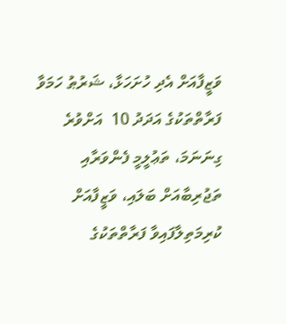ވަޒީފާއަށް އެދި ހުށަހަޅާ، ޝަރުޠު ހަމަވާ ފަރާތްތަކުގެ އަދަދު 10  އަށްވުރެ ގިނަނަމަ، ތަޢުލީމީ ފެންވަރާއި ތަޖުރިބާއަށް ބަލައި، ވަޒީފާއަށް ކުރިމަތިލާފައިވާ ފަރާތްތަކުގެ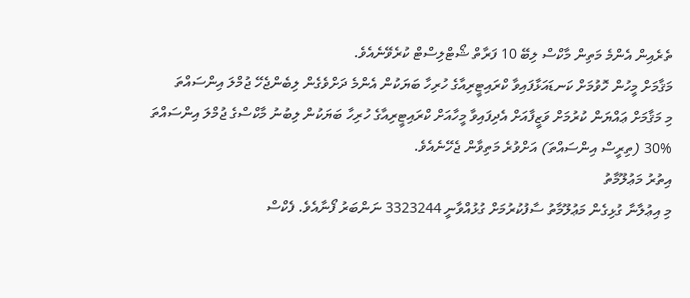ތެރެއިން އެންމެ މަތިން މާކްސް ލިބޭ 10 ފަރާތް ޝޯޓްލިސްޓް ކުރެވޭނެއެވެ.
މަޤާމަށް މީހުން ހޮވުމަށް ކަނޑައަޅާފައިވާ ކްރައިޓީރިއާގެ ހުރިހާ ބަޔަކުން އެންމެ ދަށްވެގެން ލިބެންޖެހޭ ޖުމްލަ އިންސައްތަ
މި މަޤާމަށް ޢައްޔަން ކުރުމަށް ވަޒީފާއަށް އެދިފައިވާ މީހާއަށް ކްރައިޓީރިއާގެ ހުރިހާ ބަޔަކުން ލިބުނު މާކްސްގެ ޖުމްލަ އިންސައްތަ %30 (ތިރީސް އިންސައްތަ) އަށްވުރެ މަތިވާން ޖެހޭނެއެވެ.
އިތުރު މަޢުލޫމާތު
މި އިޢުލާނާ ގުޅިގެން މަޢުލޫމާތު ސާފުކުރުމަށް ގުޅުއްވާނީ 3323244 ނަންބަރު ފޯނާއެވެ. ފެކްސް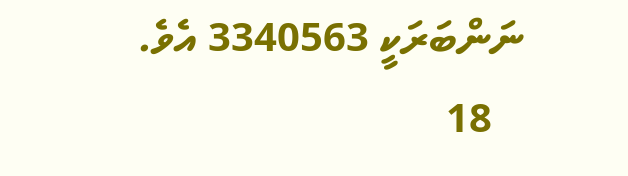ނަންބަރަކީ 3340563 އެވެ.
   18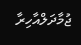ޖުމާދަލްއާހިރާ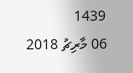1439
06 މާރިޗު 2018